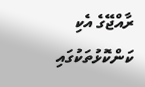ރާއްޖޭގެ އެކި ކަންކޮޅުތަކުގައި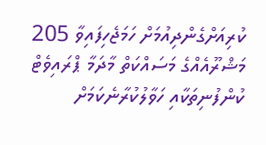ކުރިއަށްގެންދިއުމަށް ހަމަޖެހިފައިވާ 205 މަޝްރޫއެއްގެ މަސައްކަތް މާދަމާ ޕްރައިވެޓް ކުންފުނިތަކާއި ހަވާލުކުރާނެކަމަށް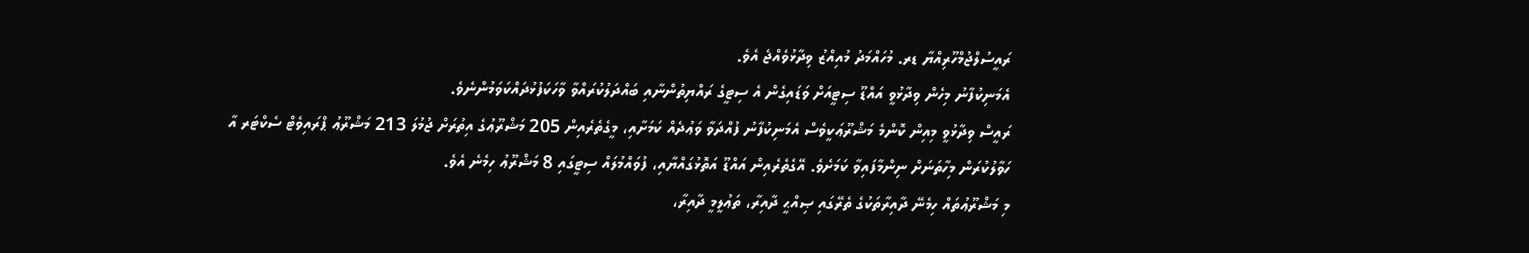ރައީސުލްޖުމްހޫރިއްޔާ ޑރ. މުހައްމަދު މުއިއްޒު ވިދާޅުވެއްޖެ އެވެ.
އެމަނިކުފާނު މިހެން ވިދާޅުވީ އައްޑޫ ސިޓީއަށް ވަޑައިގެން އެ ސިޓީގެ ރައްޔިތުންނާއި ބައްދަލުކުރައްވާ ވާހަކަފުޅުދައްކަވަމުންނެވެ.
ރައީސް ވިދާޅުވީ މިއިން ކޮންމެ މަޝްރޫޢަކީވެސް އެމަނިކުފާނު ފުއްދަވާ ވަޢުދެއް ކަމަށާއި، މީގެތެރެއިން 205 މަޝްރޫޢުގެ އިތުރަށް ޖުމުލަ 213 މަޝްރޫޢު ޕްރައިވެޓް ސެކްޓަރ އާ ހަވާލުކުރަން މިހާތަނަށް ނިންމާފައިވާ ކަމަށެވެ. އޭގެތެރެއިން އައްޑޫ އަތޮޅުގައްޔާއި، ފުވައްމުލައް ސިޓީގައި 8 މަޝްރޫޢު ހިމެނެ އެވެ.
މި މަޝްރޫޢުތައް ހިމެނޭ ދާއިރާތަކުގެ ތެރޭގައި ޞިއްޙީ ދާއިރާ، ތަޢުލީމީ ދާއިރާ،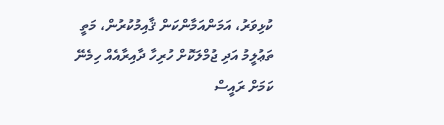ކުޅިވަރު، އަމަންއަމާންކަން ޤާއިމުކުރުން، މަތީ ތަޢުލީމު އަދި ޖުމްލަކޮށް ހުރިހާ ދާއިރާއެއް ހިމެނޭ ކަމަށް ރައީސް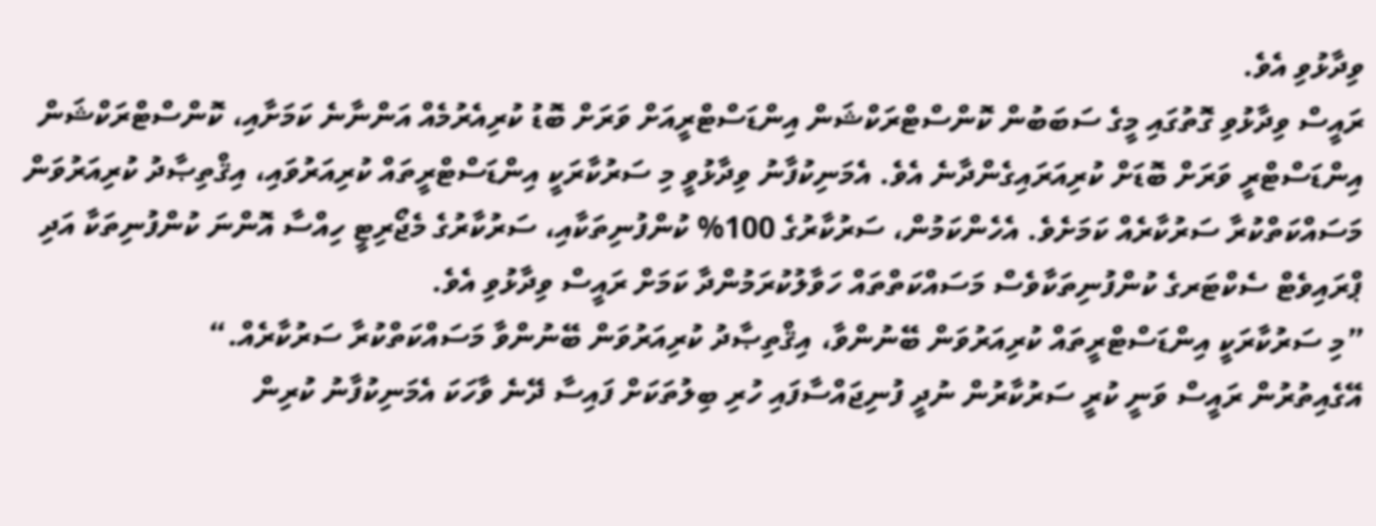ވިދާޅުވި އެވެ.
ރައީސް ވިދާޅުވި ގޮތުގައި މީގެ ސަބަބުން ކޮންސްޓްރަކްޝަން އިންޑަސްޓްރީއަށް ވަރަށް ބޮޑު ކުރިއެރުމެއް އަންނާނެ ކަމަށާއި، ކޮންސްޓްރަކްޝަން އިންޑަސްޓްރީ ވަރަށް ބޮޑަށް ކުރިއަރައިގެންދާނެ އެވެ. އެމަނިކުފާނު ވިދާޅުވީ މި ސަރުކާރަކީ އިންޑަސްޓްރީތައް ކުރިއަރުވައި، އިޤްތިޞާދު ކުރިއަރުވަން މަސައްކަތްކުރާ ސަރުކާރެއް ކަމަށެވެ. އެހެންކަމުން، ސަރުކާރުގެ 100% ކުންފުނިތަކާއި، ސަރުކާރުގެ މެޖޯރިޓީ ހިއްސާ އޮންނަ ކުންފުނިތަކާ އަދި ޕްރައިވެޓް ސެކްޓަރގެ ކުންފުނިތަކާވެސް މަސައްކަތްތައް ހަވާލުކުރަމުންދާ ކަމަށް ރައީސް ވިދާޅުވި އެވެ.
”މި ސަރުކާރަކީ އިންޑަސްޓްރީތައް ކުރިއަރުވަން ބޭނުންވާ، އިޤްތިޞާދު ކުރިއަރުވަން ބޭނުންވާ މަސައްކަތްކުރާ ސަރުކާރެއް.“
އޭގެއިތުރުން ރައީސް ވަނީ ކުރީ ސަރުކާރުން ނުދީ ފުނިޖައްސާފައި ހުރި ބިލުތަކަށް ފައިސާ ދޭނެ ވާހަކަ އެމަނިކުފާނު ކުރިން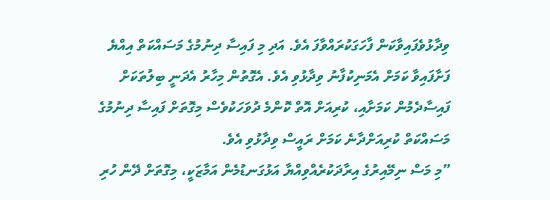ވިދާޅުވެފައިވާކަން ފާހަގަކުރައްވާފަ އެވެ. އަދި މި ފައިސާ ދިނުމުގެ މަސައްކަތް އިއްޔެ ފަށާފައިވާ ކަމަށް އެމަނިކުފާނު ވިދާޅުވި އެވެ. އެގޮތުން މިހާރު އެދަނީ ބިލުތަކަށް ފައިސާދެމުން ކަމަށާއި، ކުރިއަށް އޮތް ކޮންމެ ދުވަހަކުވެސް މިގޮތަށް ފައިސާ ދިނުމުގެ މަސައްކަތް ކުރިއަށްދާނެ ކަމަށް ރައީސް ވިދާޅުވި އެވެ.
”މި މަސް ނިމޭއިރުގެ އިރާދަކުރެއްވިއްޔާ އަޅުގަނޑުމެން އަމާޒަކީ، މިގޮތަށް ދޭން ހުރި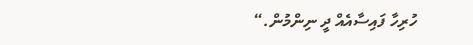ހުރިހާ ފައިސާއެއް ދީ ނިންމުން.“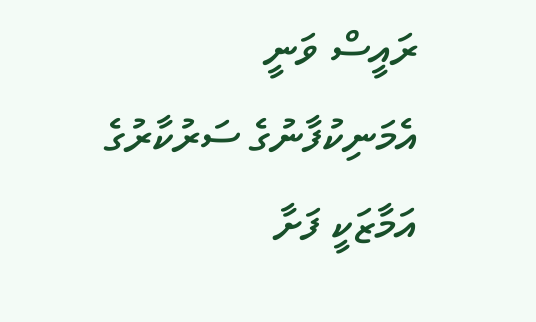ރައީސް ވަނީ އެމަނިކުފާނުގެ ސަރުކާރުގެ އަމާޒަކީ ފަށާ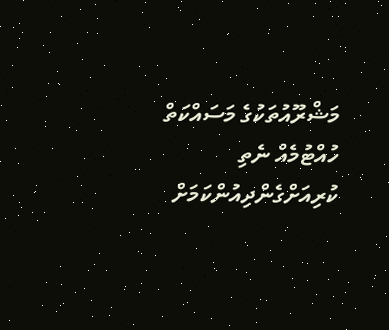މަޝްރޫއުތަކުގެ މަސައްކަތް ހުއްޓުމެއް ނެތި ކުރިއަށްގެންދިއުންކަމަށް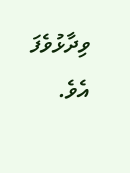ވިދާޅުވެފަ އެވެ.